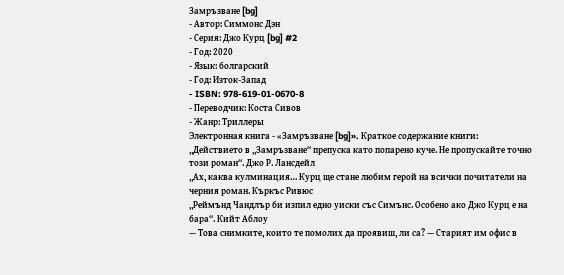Замръзване [bg]
- Автор: Симмонс Дэн
- Серия: Джо Курц [bg] #2
- Год: 2020
- Язык: болгарский
- Год: Изток-Запад
- ISBN: 978-619-01-0670-8
- Переводчик: Коста Сивов
- Жанр: Триллеры
Электронная книга - «Замръзване [bg]». Краткое содержание книги:
„Действието в „Замръзване“ препуска като попарено куче. Не пропускайте точно този роман“. Джо Р. Лансдейл
„Ах, каква кулминация… Курц ще стане любим герой на всички почитатели на черния роман. Къркъс Ривюс
„Реймънд Чандлър би изпил едно уиски със Симънс. Особено ако Джо Курц е на бара“. Кийт Аблоу
— Това снимките, които те помолих да проявиш, ли са? — Старият им офис в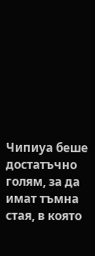Чипиуа беше достатъчно голям, за да имат тъмна стая, в която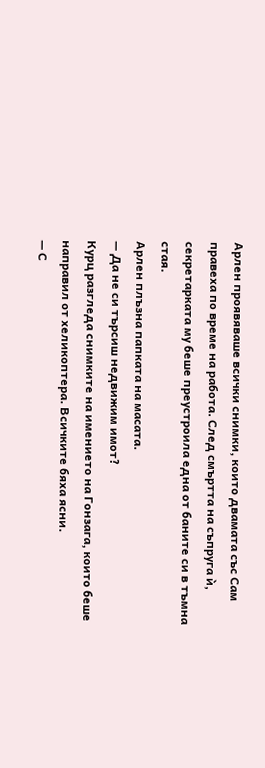Арлен проявяваше всички снимки, които двамата със Сам правеха по време на работа. След смъртта на съпруга ѝ, секретарката му беше преустроила една от баните си в тъмна стая.
Арлен плъзна папката на масата.
— Да не си търсиш недвижим имот?
Курц разгледа снимките на имението на Гонзага, които беше направил от хеликоптера. Всичките бяха ясни.
— С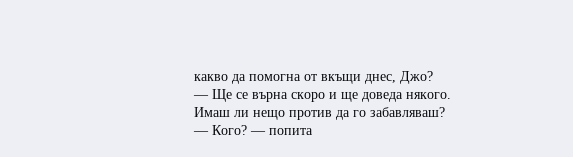какво да помогна от вкъщи днес, Джо?
— Ще се върна скоро и ще доведа някого. Имаш ли нещо против да го забавляваш?
— Кого? — попита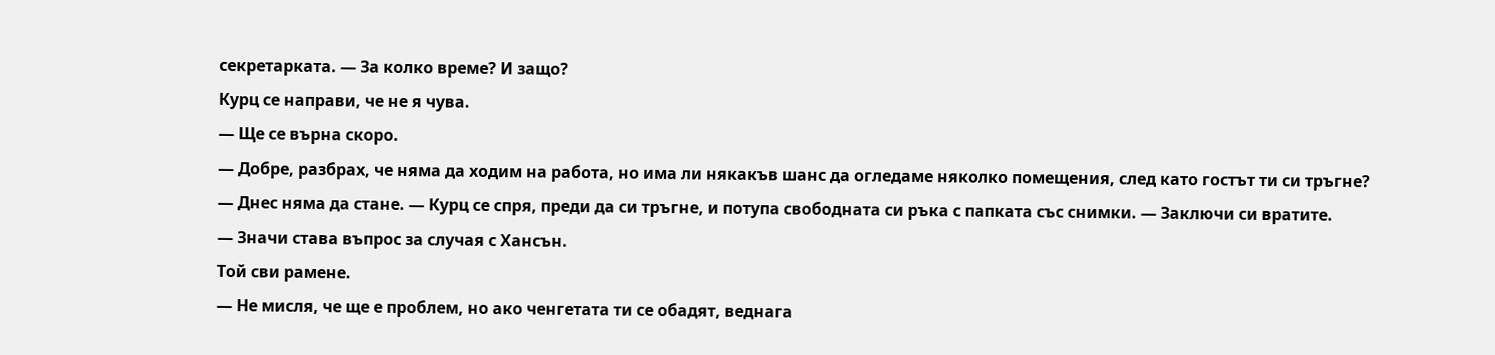секретарката. — За колко време? И защо?
Курц се направи, че не я чува.
— Ще се върна скоро.
— Добре, разбрах, че няма да ходим на работа, но има ли някакъв шанс да огледаме няколко помещения, след като гостът ти си тръгне?
— Днес няма да стане. — Курц се спря, преди да си тръгне, и потупа свободната си ръка с папката със снимки. — Заключи си вратите.
— Значи става въпрос за случая с Хансън.
Той сви рамене.
— Не мисля, че ще е проблем, но ако ченгетата ти се обадят, веднага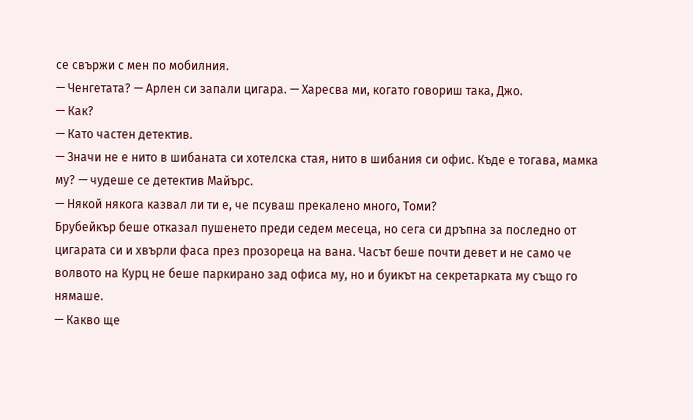се свържи с мен по мобилния.
— Ченгетата? — Арлен си запали цигара. — Харесва ми, когато говориш така, Джо.
— Как?
— Като частен детектив.
— Значи не е нито в шибаната си хотелска стая, нито в шибания си офис. Къде е тогава, мамка му? — чудеше се детектив Майърс.
— Някой някога казвал ли ти е, че псуваш прекалено много, Томи?
Брубейкър беше отказал пушенето преди седем месеца, но сега си дръпна за последно от цигарата си и хвърли фаса през прозореца на вана. Часът беше почти девет и не само че волвото на Курц не беше паркирано зад офиса му, но и буикът на секретарката му също го нямаше.
— Какво ще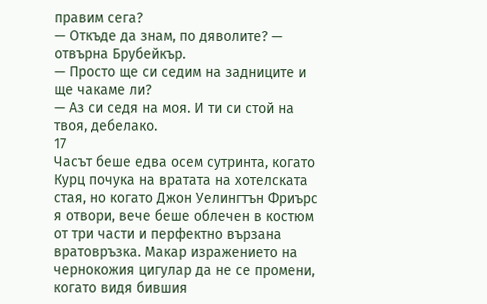правим сега?
— Откъде да знам, по дяволите? — отвърна Брубейкър.
— Просто ще си седим на задниците и ще чакаме ли?
— Аз си седя на моя. И ти си стой на твоя, дебелако.
17
Часът беше едва осем сутринта, когато Курц почука на вратата на хотелската стая, но когато Джон Уелингтън Фриърс я отвори, вече беше облечен в костюм от три части и перфектно вързана вратовръзка. Макар изражението на чернокожия цигулар да не се промени, когато видя бившия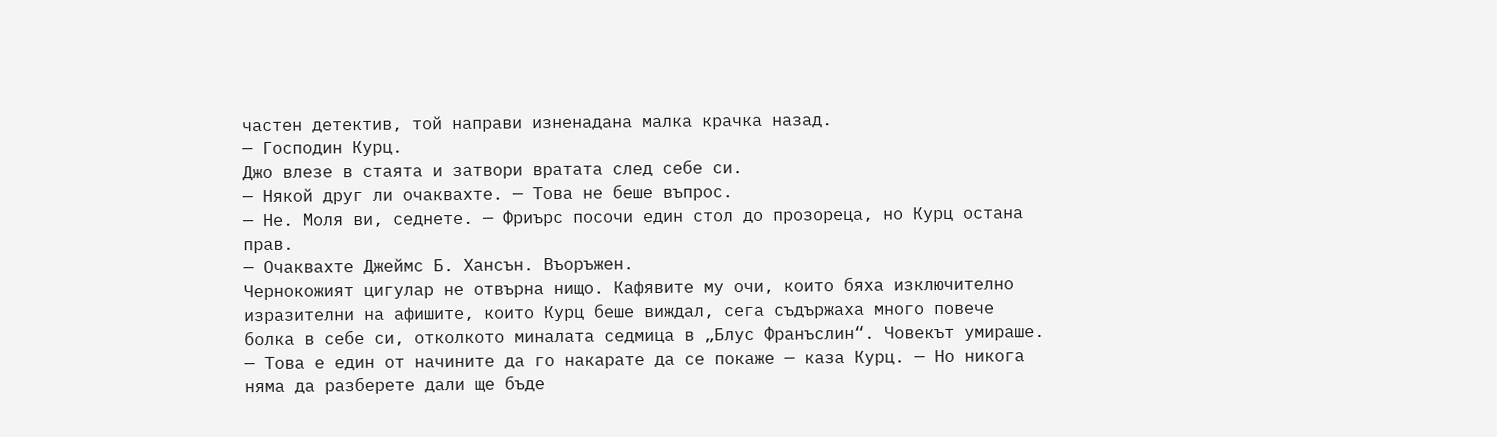частен детектив, той направи изненадана малка крачка назад.
— Господин Курц.
Джо влезе в стаята и затвори вратата след себе си.
— Някой друг ли очаквахте. — Това не беше въпрос.
— Не. Моля ви, седнете. — Фриърс посочи един стол до прозореца, но Курц остана прав.
— Очаквахте Джеймс Б. Хансън. Въоръжен.
Чернокожият цигулар не отвърна нищо. Кафявите му очи, които бяха изключително изразителни на афишите, които Курц беше виждал, сега съдържаха много повече болка в себе си, отколкото миналата седмица в „Блус Франъслин“. Човекът умираше.
— Това е един от начините да го накарате да се покаже — каза Курц. — Но никога няма да разберете дали ще бъде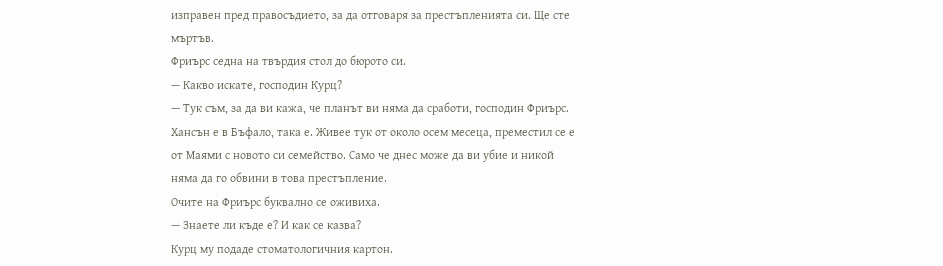изправен пред правосъдието, за да отговаря за престъпленията си. Ще сте мъртъв.
Фриърс седна на твърдия стол до бюрото си.
— Какво искате, господин Курц?
— Тук съм, за да ви кажа, че планът ви няма да сработи, господин Фриърс. Хансън е в Бъфало, така е. Живее тук от около осем месеца, преместил се е от Маями с новото си семейство. Само че днес може да ви убие и никой няма да го обвини в това престъпление.
Очите на Фриърс буквално се оживиха.
— Знаете ли къде е? И как се казва?
Курц му подаде стоматологичния картон.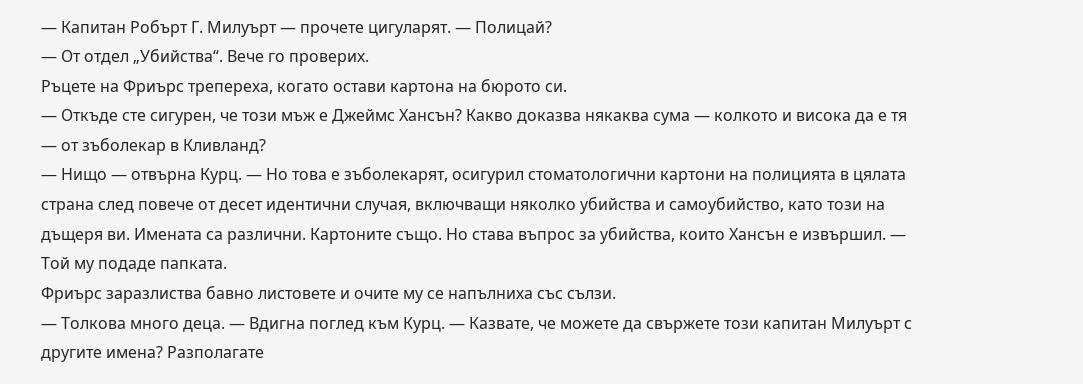— Капитан Робърт Г. Милуърт — прочете цигуларят. — Полицай?
— От отдел „Убийства“. Вече го проверих.
Ръцете на Фриърс трепереха, когато остави картона на бюрото си.
— Откъде сте сигурен, че този мъж е Джеймс Хансън? Какво доказва някаква сума — колкото и висока да е тя — от зъболекар в Кливланд?
— Нищо — отвърна Курц. — Но това е зъболекарят, осигурил стоматологични картони на полицията в цялата страна след повече от десет идентични случая, включващи няколко убийства и самоубийство, като този на дъщеря ви. Имената са различни. Картоните също. Но става въпрос за убийства, които Хансън е извършил. — Той му подаде папката.
Фриърс заразлиства бавно листовете и очите му се напълниха със сълзи.
— Толкова много деца. — Вдигна поглед към Курц. — Казвате, че можете да свържете този капитан Милуърт с другите имена? Разполагате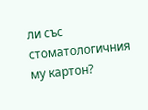ли със стоматологичния му картон?